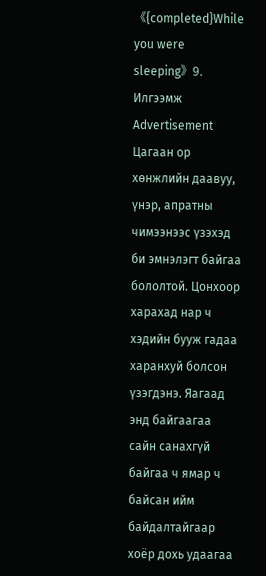《{completed}While you were sleeping》9. Илгээмж
Advertisement
Цагаан ор хөнжлийн даавуу, үнэр, апратны чимээнээс үзэхэд би эмнэлэгт байгаа бололтой. Цонхоор харахад нар ч хэдийн бууж гадаа харанхуй болсон үзэгдэнэ. Яагаад энд байгаагаа сайн санахгүй байгаа ч ямар ч байсан ийм байдалтайгаар хоёр дохь удаагаа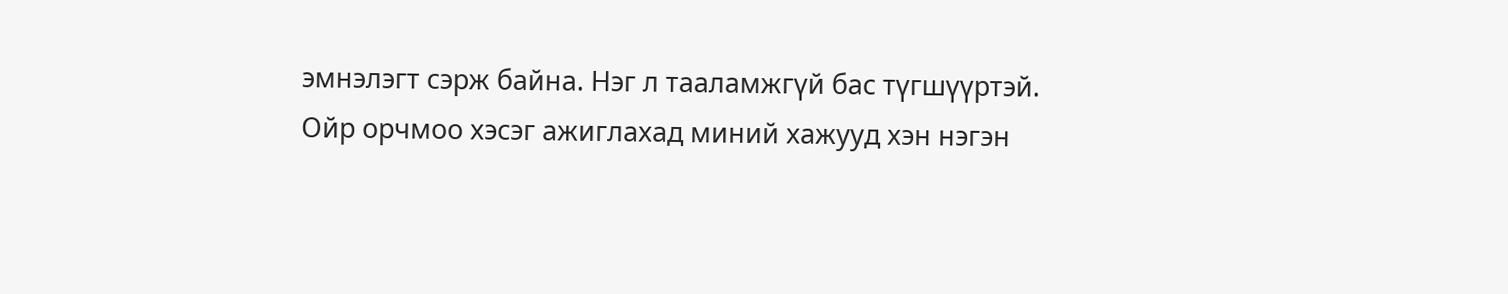эмнэлэгт сэрж байна. Нэг л тааламжгүй бас түгшүүртэй.
Ойр орчмоо хэсэг ажиглахад миний хажууд хэн нэгэн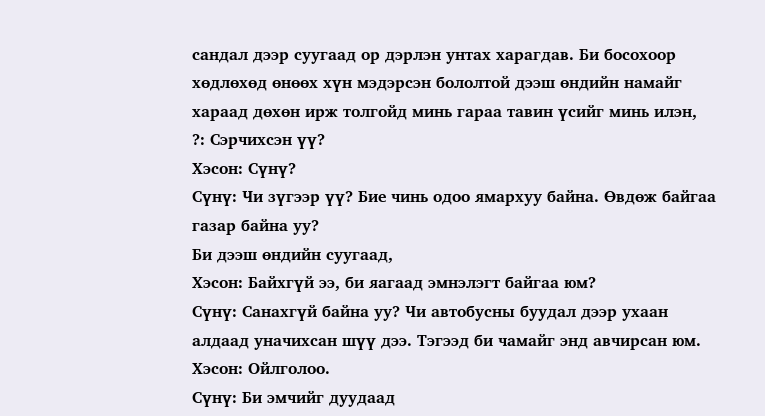сандал дээр суугаад ор дэрлэн унтах харагдав. Би босохоор хөдлөхөд өнөөх хүн мэдэрсэн бололтой дээш өндийн намайг хараад дөхөн ирж толгойд минь гараа тавин үсийг минь илэн,
?: Сэрчихсэн үү?
Хэсон: Сүнү?
Сүнү: Чи зүгээр үү? Бие чинь одоо ямархуу байна. Өвдөж байгаа газар байна уу?
Би дээш өндийн суугаад,
Хэсон: Байхгүй ээ, би яагаад эмнэлэгт байгаа юм?
Сүнү: Санахгүй байна уу? Чи автобусны буудал дээр ухаан алдаад уначихсан шүү дээ. Тэгээд би чамайг энд авчирсан юм.
Хэсон: Ойлголоо.
Сүнү: Би эмчийг дуудаад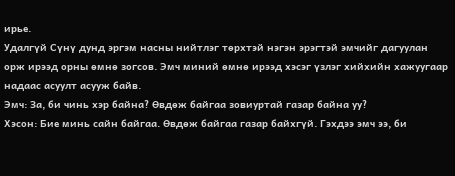ирье.
Удалгүй Сүнү дунд эргэм насны нийтлэг төрхтэй нэгэн эрэгтэй эмчийг дагуулан орж ирээд орны өмнө зогсов. Эмч миний өмнө ирээд хэсэг үзлэг хийхийн хажуугаар надаас асуулт асууж байв.
Эмч: За, би чинь хэр байна? Өвдөж байгаа зовиуртай газар байна уу?
Хэсон: Бие минь сайн байгаа. Өвдөж байгаа газар байхгүй. Гэхдээ эмч ээ, би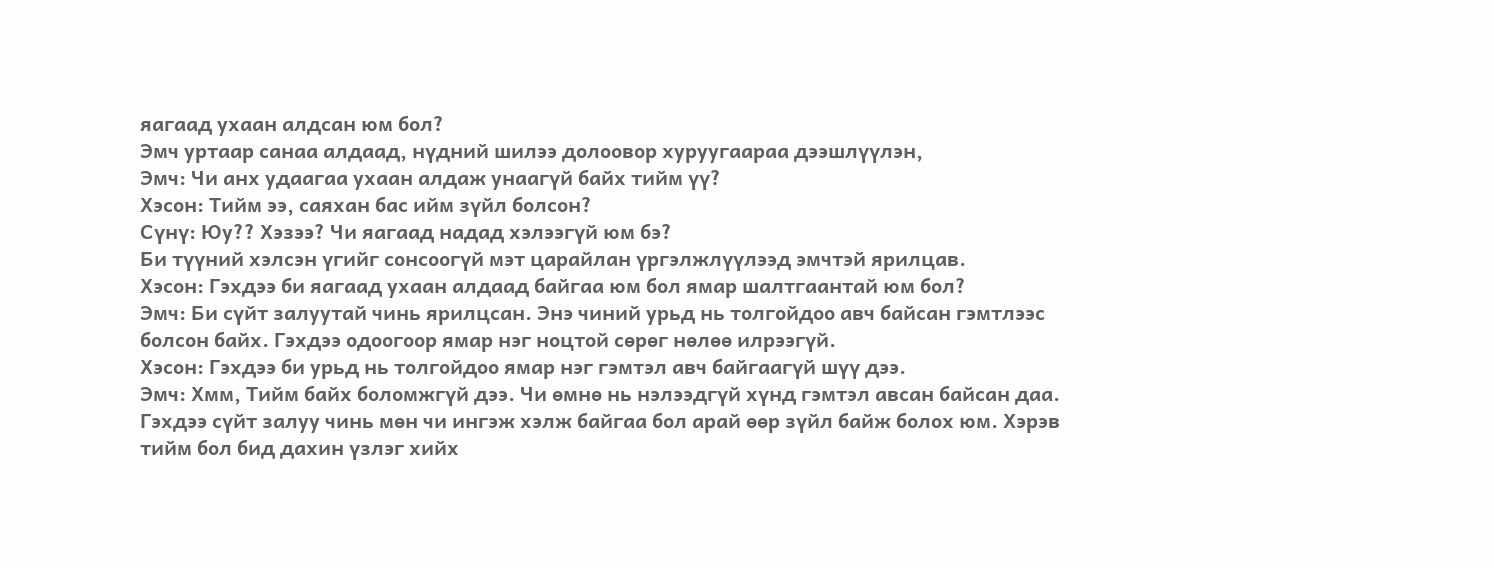яагаад ухаан алдсан юм бол?
Эмч уртаар санаа алдаад, нүдний шилээ долоовор хуруугаараа дээшлүүлэн,
Эмч: Чи анх удаагаа ухаан алдаж унаагүй байх тийм үү?
Хэсон: Тийм ээ, саяхан бас ийм зүйл болсон?
Сүнү: Юу?? Хэзээ? Чи яагаад надад хэлээгүй юм бэ?
Би түүний хэлсэн үгийг сонсоогүй мэт царайлан үргэлжлүүлээд эмчтэй ярилцав.
Хэсон: Гэхдээ би яагаад ухаан алдаад байгаа юм бол ямар шалтгаантай юм бол?
Эмч: Би сүйт залуутай чинь ярилцсан. Энэ чиний урьд нь толгойдоо авч байсан гэмтлээс болсон байх. Гэхдээ одоогоор ямар нэг ноцтой сөрөг нөлөө илрээгүй.
Хэсон: Гэхдээ би урьд нь толгойдоо ямар нэг гэмтэл авч байгаагүй шүү дээ.
Эмч: Хмм, Тийм байх боломжгүй дээ. Чи өмнө нь нэлээдгүй хүнд гэмтэл авсан байсан даа. Гэхдээ сүйт залуу чинь мөн чи ингэж хэлж байгаа бол арай өөр зүйл байж болох юм. Хэрэв тийм бол бид дахин үзлэг хийх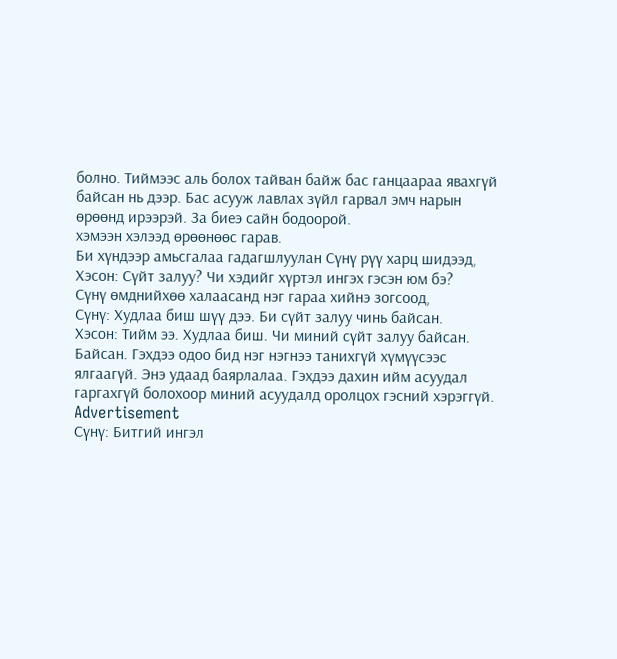болно. Тиймээс аль болох тайван байж бас ганцаараа явахгүй байсан нь дээр. Бас асууж лавлах зүйл гарвал эмч нарын өрөөнд ирээрэй. За биеэ сайн бодоорой.
хэмээн хэлээд өрөөнөөс гарав.
Би хүндээр амьсгалаа гадагшлуулан Сүнү рүү харц шидээд,
Хэсон: Сүйт залуу? Чи хэдийг хүртэл ингэх гэсэн юм бэ?
Сүнү өмднийхөө халаасанд нэг гараа хийнэ зогсоод,
Сүнү: Худлаа биш шүү дээ. Би сүйт залуу чинь байсан.
Хэсон: Тийм ээ. Худлаа биш. Чи миний сүйт залуу байсан. Байсан. Гэхдээ одоо бид нэг нэгнээ танихгүй хүмүүсээс ялгаагүй. Энэ удаад баярлалаа. Гэхдээ дахин ийм асуудал гаргахгүй болохоор миний асуудалд оролцох гэсний хэрэггүй.
Advertisement
Сүнү: Битгий ингэл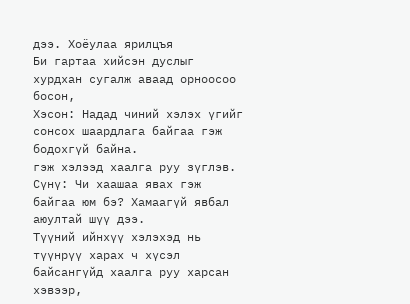дээ. Хоёулаа ярилцъя
Би гартаа хийсэн дуслыг хурдхан сугалж аваад орноосоо босон,
Хэсон: Надад чиний хэлэх үгийг сонсох шаардлага байгаа гэж бодохгүй байна.
гэж хэлээд хаалга руу зүглэв.
Сүнү: Чи хаашаа явах гэж байгаа юм бэ? Хамаагүй явбал аюултай шүү дээ.
Түүний ийнхүү хэлэхэд нь түүнрүү харах ч хүсэл байсангүйд хаалга руу харсан хэвээр,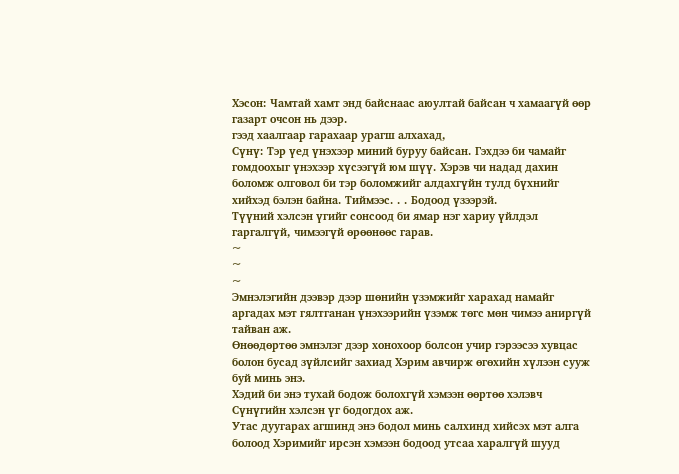Хэсон: Чамтай хамт энд байснаас аюултай байсан ч хамаагүй өөр газарт очсон нь дээр.
гээд хаалгаар гарахаар урагш алхахад,
Сүнү: Тэр үед үнэхээр миний буруу байсан. Гэхдээ би чамайг гомдоохыг үнэхээр хүсээгүй юм шүү. Хэрэв чи надад дахин боломж олговол би тэр боломжийг алдахгүйн тулд бүхнийг хийхэд бэлэн байна. Тиймээс. . . Бодоод үзээрэй.
Түүний хэлсэн үгийг сонсоод би ямар нэг хариу үйлдэл гаргалгүй, чимээгүй өрөөнөөс гарав.
~
~
~
Эмнэлэгийн дээвэр дээр шөнийн үзэмжийг харахад намайг аргадах мэт гялтганан үнэхээрийн үзэмж төгс мөн чимээ аниргүй тайван аж.
Өнөөдөртөө эмнэлэг дээр хонохоор болсон учир гэрээсээ хувцас болон бусад зүйлсийг захиад Хэрим авчирж өгөхийн хүлээн сууж буй минь энэ.
Хэдий би энэ тухай бодож болохгүй хэмээн өөртөө хэлэвч Сүнүгийн хэлсэн үг бодогдох аж.
Утас дуугарах агшинд энэ бодол минь салхинд хийсэх мэт алга болоод Хэримийг ирсэн хэмээн бодоод утсаа харалгүй шууд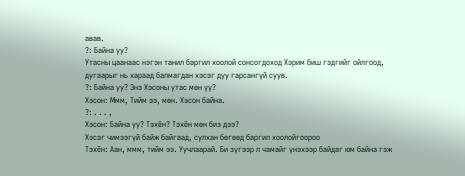авав.
?: Байна уу?
Утасны цаанаас нэгэн танил баргил хоолой сонсогдоход Хэрим биш гэдгийг ойлгоод, дугаарыг нь хараад балмагдан хэсэг дуу гарсангүй суув.
?: Байна уу? Энэ Хэсоны утас мөн үү?
Хэсон: Ммм, Тийм ээ, мөн. Хэсон байна.
?: . . . ,
Хэсон: Байна уу? Тэхён? Тэхён мөн биз дээ?
Хэсэг чимээгүй байж байгаад, сулхан бөгөөд баргил хоолойгоороо
Тэхён: Аан, ммм, тийм ээ. Уучлаарай. Би зүгээр л чамайг үнэхээр байдаг юм байна гэж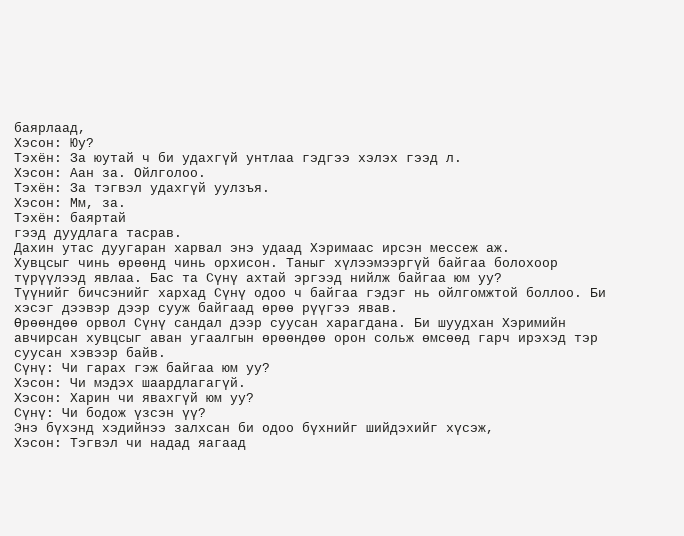баярлаад,
Хэсон: Юу?
Тэхён: За юутай ч би удахгүй унтлаа гэдгээ хэлэх гээд л.
Хэсон: Аан за. Ойлголоо.
Тэхён: За тэгвэл удахгүй уулзъя.
Хэсон: Мм, за.
Тэхён: баяртай
гээд дуудлага тасрав.
Дахин утас дуугаран харвал энэ удаад Хэримаас ирсэн мессеж аж.
Хувцсыг чинь өрөөнд чинь орхисон. Таныг хүлээмээргүй байгаа болохоор түрүүлээд явлаа. Бас та Сүнү ахтай эргээд нийлж байгаа юм уу?
Түүнийг бичсэнийг хархад Сүнү одоо ч байгаа гэдэг нь ойлгомжтой боллоо. Би хэсэг дээвэр дээр сууж байгаад өрөө рүүгээ явав.
Өрөөндөө орвол Сүнү сандал дээр суусан харагдана. Би шуудхан Хэримийн авчирсан хувцсыг аван угаалгын өрөөндөө орон сольж өмсөөд гарч ирэхэд тэр суусан хэвээр байв.
Сүнү: Чи гарах гэж байгаа юм уу?
Хэсон: Чи мэдэх шаардлагагүй.
Хэсон: Харин чи явахгүй юм уу?
Сүнү: Чи бодож үзсэн үү?
Энэ бүхэнд хэдийнээ залхсан би одоо бүхнийг шийдэхийг хүсэж,
Хэсон: Тэгвэл чи надад яагаад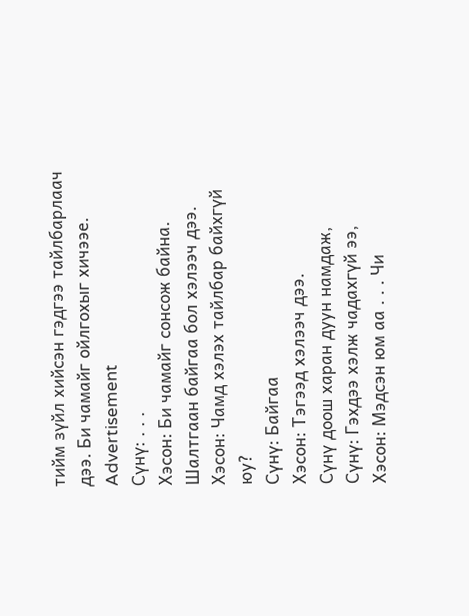тийм зүйл хийсэн гэдгээ тайлбарлаач дээ. Би чамайг ойлгохыг хичээе.
Advertisement
Сүнү: . . .
Хэсон: Би чамайг сонсож байна. Шалтгаан байгаа бол хэлээч дээ.
Хэсон: Чамд хэлэх тайлбар байхгүй юу?
Сүнү: Байгаа
Хэсон: Тэгээд хэлээч дээ.
Сүнү доош харан дуун намдаж,
Сүнү: Гэхдээ хэлж чадахгүй ээ,
Хэсон: Мэдсэн юм аа . . . Чи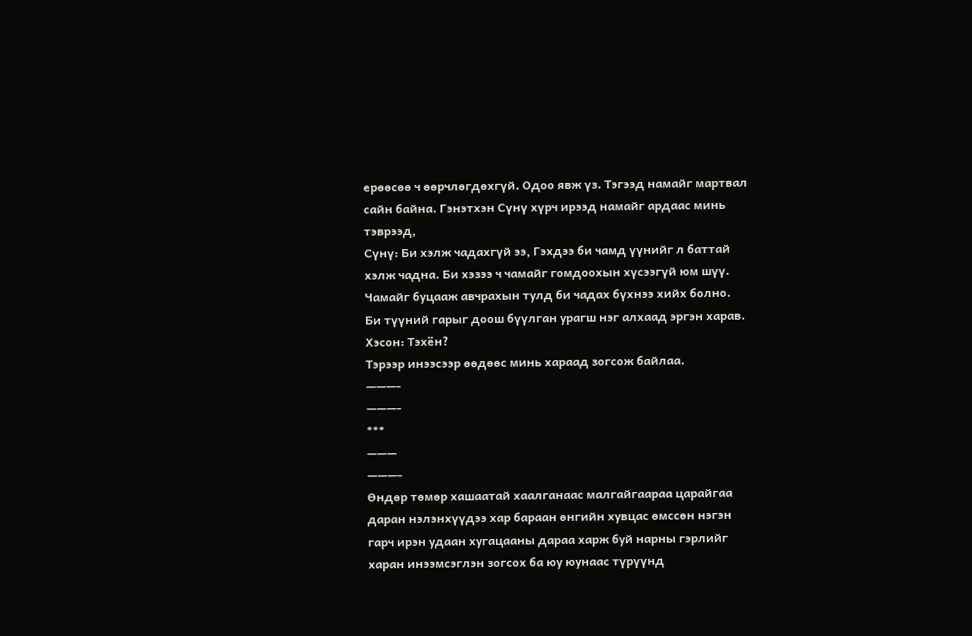ерөөсөө ч өөрчлөгдөхгүй. Одоо явж үз. Тэгээд намайг мартвал сайн байна. Гэнэтхэн Сүнү хүрч ирээд намайг ардаас минь тэврээд,
Сүнү: Би хэлж чадахгүй ээ, Гэхдээ би чамд үүнийг л баттай хэлж чадна. Би хэзээ ч чамайг гомдоохын хүсээгүй юм шүү. Чамайг буцааж авчрахын тулд би чадах бүхнээ хийх болно.
Би түүний гарыг доош бүүлган урагш нэг алхаад эргэн харав.
Хэсон: Тэхён?
Тэрээр инээсээр өөдөөс минь хараад зогсож байлаа.
———-
———-
***
———
———-
Өндөр төмөр хашаатай хаалганаас малгайгаараа царайгаа даран нэлэнхүүдээ хар бараан өнгийн хувцас өмссөн нэгэн гарч ирэн удаан хугацааны дараа харж буй нарны гэрлийг харан инээмсэглэн зогсох ба юу юунаас түрүүнд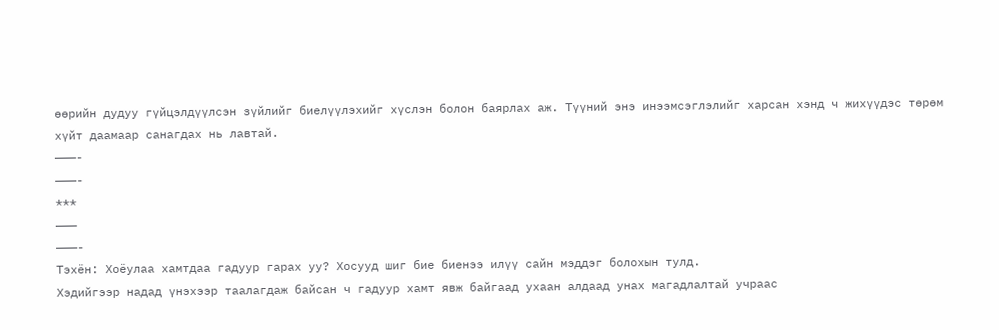өөрийн дудуу гүйцэлдүүлсэн зүйлийг биелүүлэхийг хүслэн болон баярлах аж. Түүний энэ инээмсэглэлийг харсан хэнд ч жихүүдэс төрөм хүйт даамаар санагдах нь лавтай.
———-
———-
***
———
———-
Тэхён: Хоёулаа хамтдаа гадуур гарах уу? Хосууд шиг бие биенээ илүү сайн мэддэг болохын тулд.
Хэдийгээр надад үнэхээр таалагдаж байсан ч гадуур хамт явж байгаад ухаан алдаад унах магадлалтай учраас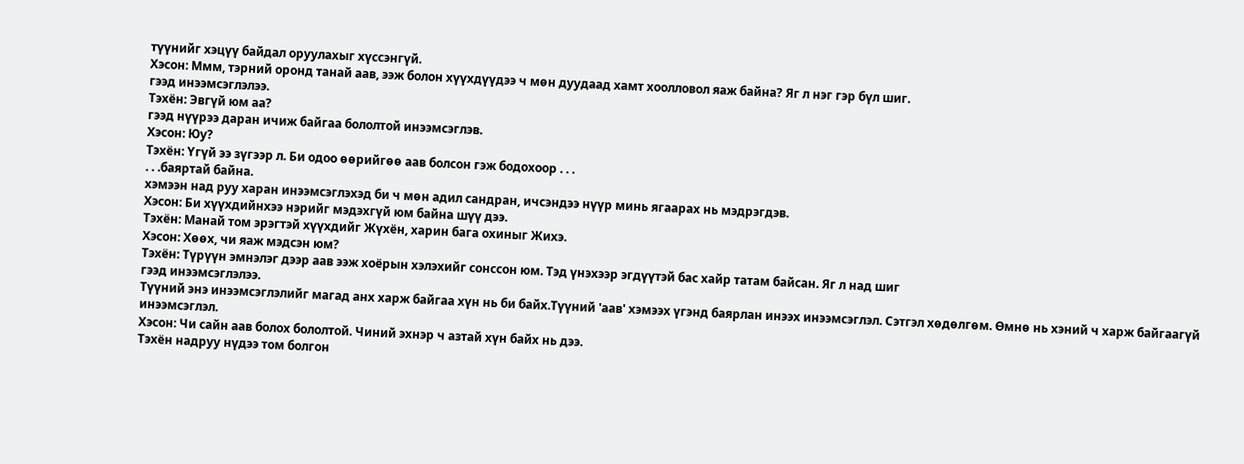түүнийг хэцүү байдал оруулахыг хүссэнгүй.
Хэсон: Ммм, тэрний оронд танай аав, ээж болон хүүхдүүдээ ч мөн дуудаад хамт хоолловол яаж байна? Яг л нэг гэр бүл шиг.
гээд инээмсэглэлээ.
Тэхён: Эвгүй юм аа?
гээд нүүрээ даран ичиж байгаа бололтой инээмсэглэв.
Хэсон: Юу?
Тэхён: Үгүй ээ зүгээр л. Би одоо өөрийгөө аав болсон гэж бодохоор . . .
. . .баяртай байна.
хэмээн над руу харан инээмсэглэхэд би ч мөн адил сандран, ичсэндээ нүүр минь ягаарах нь мэдрэгдэв.
Хэсон: Би хүүхдийнхээ нэрийг мэдэхгүй юм байна шүү дээ.
Тэхён: Манай том эрэгтэй хүүхдийг Жүхён, харин бага охиныг Жихэ.
Хэсон: Хөөх, чи яаж мэдсэн юм?
Тэхён: Түрүүн эмнэлэг дээр аав ээж хоёрын хэлэхийг сонссон юм. Тэд үнэхээр эгдүүтэй бас хайр татам байсан. Яг л над шиг
гээд инээмсэглэлээ.
Түүний энэ инээмсэглэлийг магад анх харж байгаа хүн нь би байх.Түүний 'аав' хэмээх үгэнд баярлан инээх инээмсэглэл. Сэтгэл хөдөлгөм. Өмнө нь хэний ч харж байгаагүй инээмсэглэл.
Хэсон: Чи сайн аав болох бололтой. Чиний эхнэр ч азтай хүн байх нь дээ.
Тэхён надруу нүдээ том болгон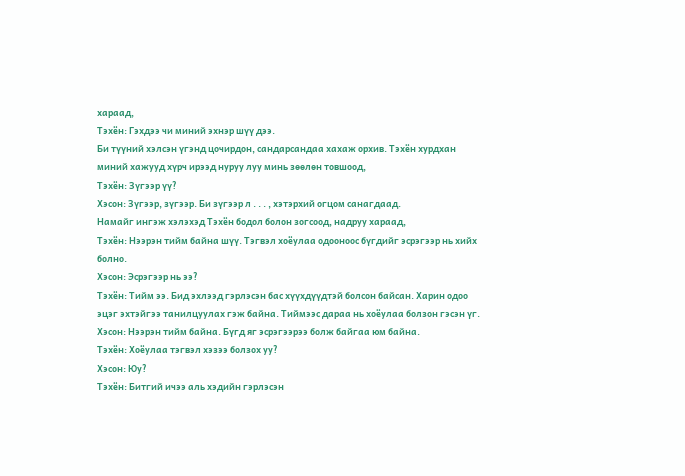хараад,
Тэхён: Гэхдээ чи миний эхнэр шүү дээ.
Би түүний хэлсэн үгэнд цочирдон, сандарсандаа хахаж орхив. Тэхён хурдхан миний хажууд хүрч ирээд нуруу луу минь зөөлөн товшоод,
Тэхён: Зүгээр үү?
Хэсон: Зүгээр, зүгээр. Би зүгээр л . . . , хэтэрхий огцом санагдаад.
Намайг ингэж хэлэхэд Тэхён бодол болон зогсоод, надруу хараад,
Тэхён: Нээрэн тийм байна шүү. Тэгвэл хоёулаа одооноос бүгдийг эсрэгээр нь хийх болно.
Хэсон: Эсрэгээр нь ээ?
Тэхён: Тийм ээ. Бид эхлээд гэрлэсэн бас хүүхдүүдтэй болсон байсан. Харин одоо эцэг эхтэйгээ танилцуулах гэж байна. Тиймээс дараа нь хоёулаа болзон гэсэн үг.
Хэсон: Нээрэн тийм байна. Бүгд яг эсрэгээрээ болж байгаа юм байна.
Тэхён: Хоёулаа тэгвэл хэзээ болзох уу?
Хэсон: Юу?
Тэхён: Битгий ичээ аль хэдийн гэрлэсэн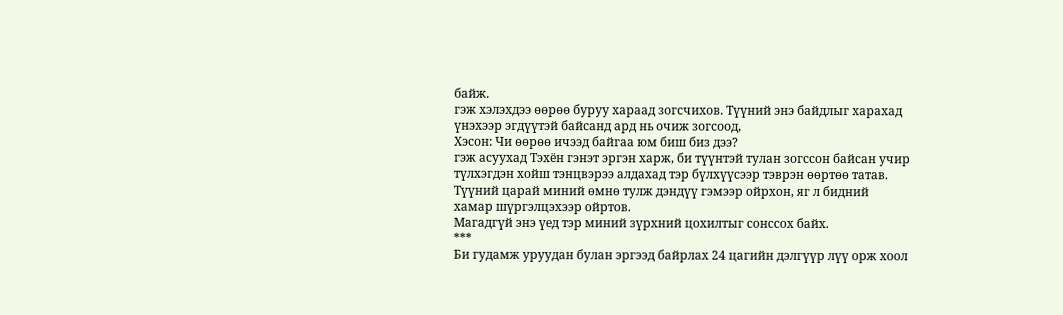байж.
гэж хэлэхдээ өөрөө буруу хараад зогсчихов. Түүний энэ байдлыг харахад үнэхээр эгдүүтэй байсанд ард нь очиж зогсоод,
Хэсон: Чи өөрөө ичээд байгаа юм биш биз дээ?
гэж асуухад Тэхён гэнэт эргэн харж, би түүнтэй тулан зогссон байсан учир түлхэгдэн хойш тэнцвэрээ алдахад тэр бүлхүүсээр тэврэн өөртөө татав.
Түүний царай миний өмнө тулж дэндүү гэмээр ойрхон, яг л бидний хамар шүргэлцэхээр ойртов.
Магадгүй энэ үед тэр миний зүрхний цохилтыг сонссох байх.
***
Би гудамж уруудан булан эргээд байрлах 24 цагийн дэлгүүр лүү орж хоол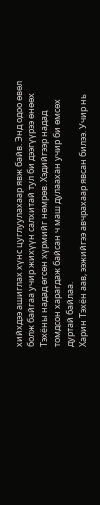хийхдээ ашиглах хүнс цуглуулахаар явж байв. Энд одоо өвөл болж байгаа учир жихүүн салхитай тул би дээгүүрээ өнөөх Тэхёны надад өгсөн хүрмийг нөмрөв. Хэдийгээр надад томдсон харагдаж байсан ч маш дулаахан учир би өмсөх дуртай байлаа.
Харин Тэхён аав, ээжийгээ авчрахаар явсан билээ. Учир нь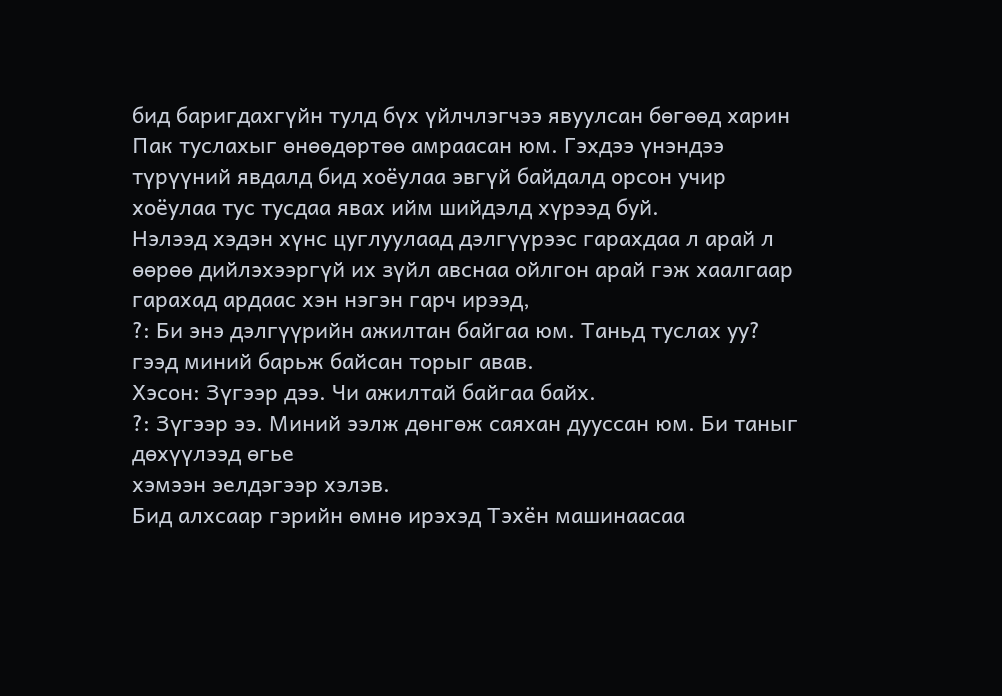бид баригдахгүйн тулд бүх үйлчлэгчээ явуулсан бөгөөд харин Пак туслахыг өнөөдөртөө амраасан юм. Гэхдээ үнэндээ түрүүний явдалд бид хоёулаа эвгүй байдалд орсон учир хоёулаа тус тусдаа явах ийм шийдэлд хүрээд буй.
Нэлээд хэдэн хүнс цуглуулаад дэлгүүрээс гарахдаа л арай л өөрөө дийлэхээргүй их зүйл авснаа ойлгон арай гэж хаалгаар гарахад ардаас хэн нэгэн гарч ирээд,
?: Би энэ дэлгүүрийн ажилтан байгаа юм. Таньд туслах уу? гээд миний барьж байсан торыг авав.
Хэсон: Зүгээр дээ. Чи ажилтай байгаа байх.
?: Зүгээр ээ. Миний ээлж дөнгөж саяхан дууссан юм. Би таныг дөхүүлээд өгье
хэмээн эелдэгээр хэлэв.
Бид алхсаар гэрийн өмнө ирэхэд Тэхён машинаасаа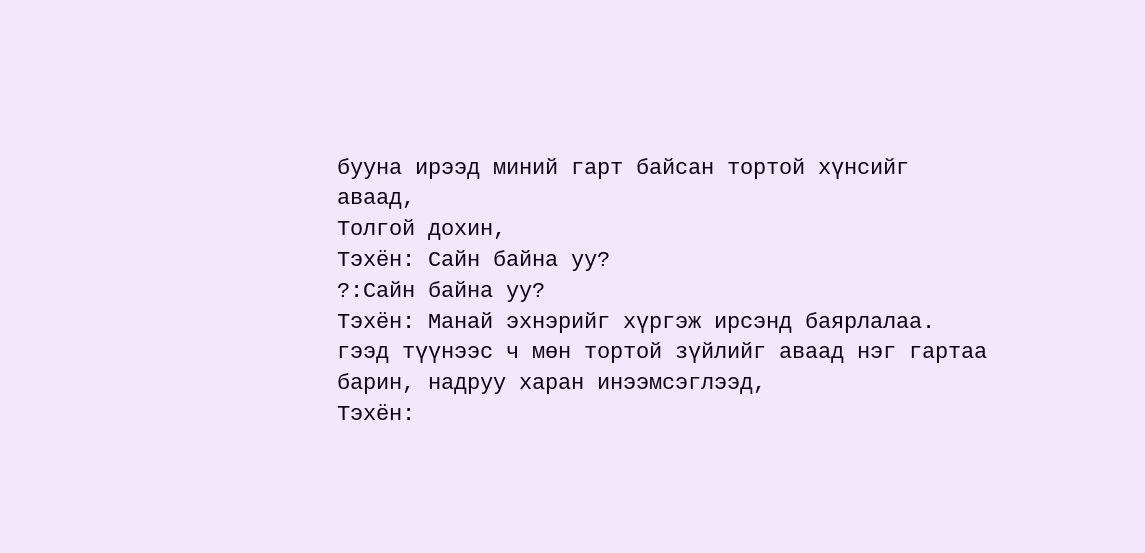бууна ирээд миний гарт байсан тортой хүнсийг аваад,
Толгой дохин,
Тэхён: Сайн байна уу?
?:Сайн байна уу?
Тэхён: Манай эхнэрийг хүргэж ирсэнд баярлалаа.
гээд түүнээс ч мөн тортой зүйлийг аваад нэг гартаа барин, надруу харан инээмсэглээд,
Тэхён: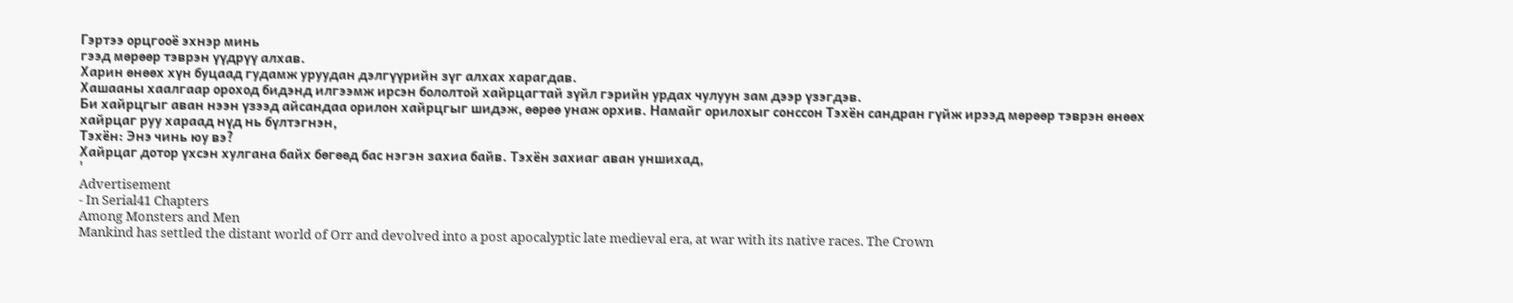Гэртээ орцгооё эхнэр минь
гээд мөрөөр тэврэн үүдрүү алхав.
Харин өнөөх хүн буцаад гудамж уруудан дэлгүүрийн зүг алхах харагдав.
Хашааны хаалгаар ороход бидэнд илгээмж ирсэн бололтой хайрцагтай зүйл гэрийн урдах чулуун зам дээр үзэгдэв.
Би хайрцгыг аван нээн үзээд айсандаа орилон хайрцгыг шидэж, өөрөө унаж орхив. Намайг орилохыг сонссон Тэхён сандран гүйж ирээд мөрөөр тэврэн өнөөх хайрцаг руу хараад нүд нь бүлтэгнэн,
Тэхён: Энэ чинь юу вэ?
Хайрцаг дотор үхсэн хулгана байх бөгөөд бас нэгэн захиа байв. Тэхён захиаг аван уншихад,
'
Advertisement
- In Serial41 Chapters
Among Monsters and Men
Mankind has settled the distant world of Orr and devolved into a post apocalyptic late medieval era, at war with its native races. The Crown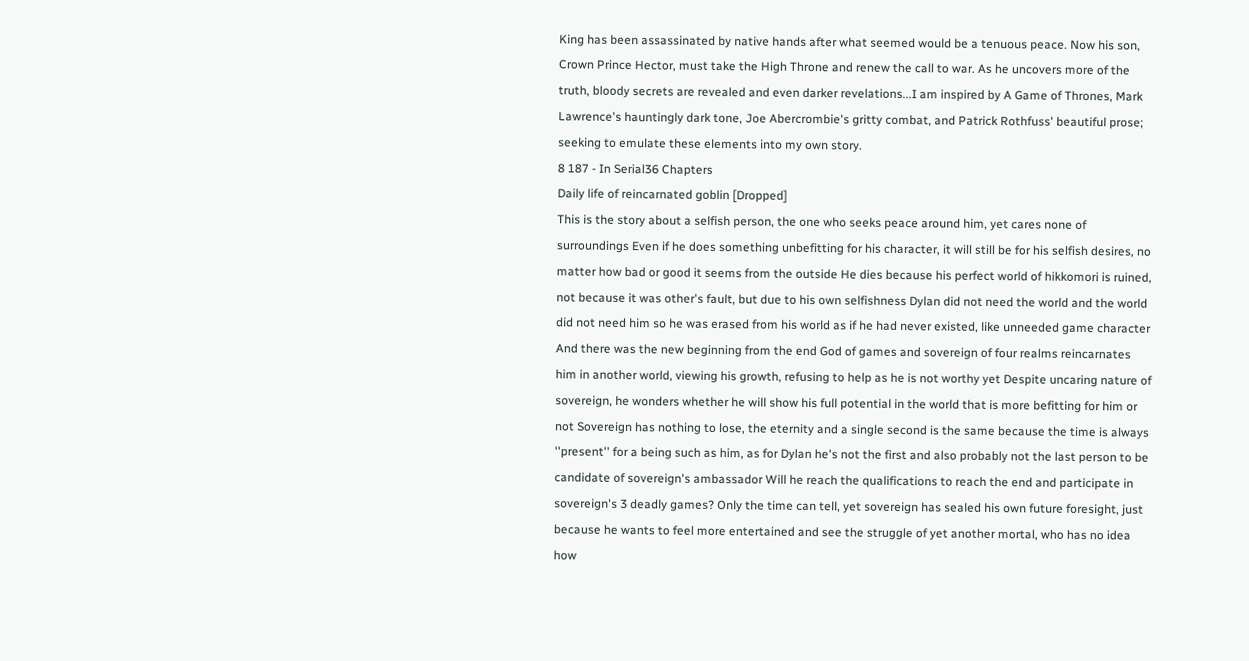King has been assassinated by native hands after what seemed would be a tenuous peace. Now his son, Crown Prince Hector, must take the High Throne and renew the call to war. As he uncovers more of the truth, bloody secrets are revealed and even darker revelations...I am inspired by A Game of Thrones, Mark Lawrence's hauntingly dark tone, Joe Abercrombie's gritty combat, and Patrick Rothfuss' beautiful prose; seeking to emulate these elements into my own story.
8 187 - In Serial36 Chapters
Daily life of reincarnated goblin [Dropped]
This is the story about a selfish person, the one who seeks peace around him, yet cares none of surroundings Even if he does something unbefitting for his character, it will still be for his selfish desires, no matter how bad or good it seems from the outside He dies because his perfect world of hikkomori is ruined, not because it was other's fault, but due to his own selfishness Dylan did not need the world and the world did not need him so he was erased from his world as if he had never existed, like unneeded game character And there was the new beginning from the end God of games and sovereign of four realms reincarnates him in another world, viewing his growth, refusing to help as he is not worthy yet Despite uncaring nature of sovereign, he wonders whether he will show his full potential in the world that is more befitting for him or not Sovereign has nothing to lose, the eternity and a single second is the same because the time is always ''present'' for a being such as him, as for Dylan he's not the first and also probably not the last person to be candidate of sovereign's ambassador Will he reach the qualifications to reach the end and participate in sovereign's 3 deadly games? Only the time can tell, yet sovereign has sealed his own future foresight, just because he wants to feel more entertained and see the struggle of yet another mortal, who has no idea how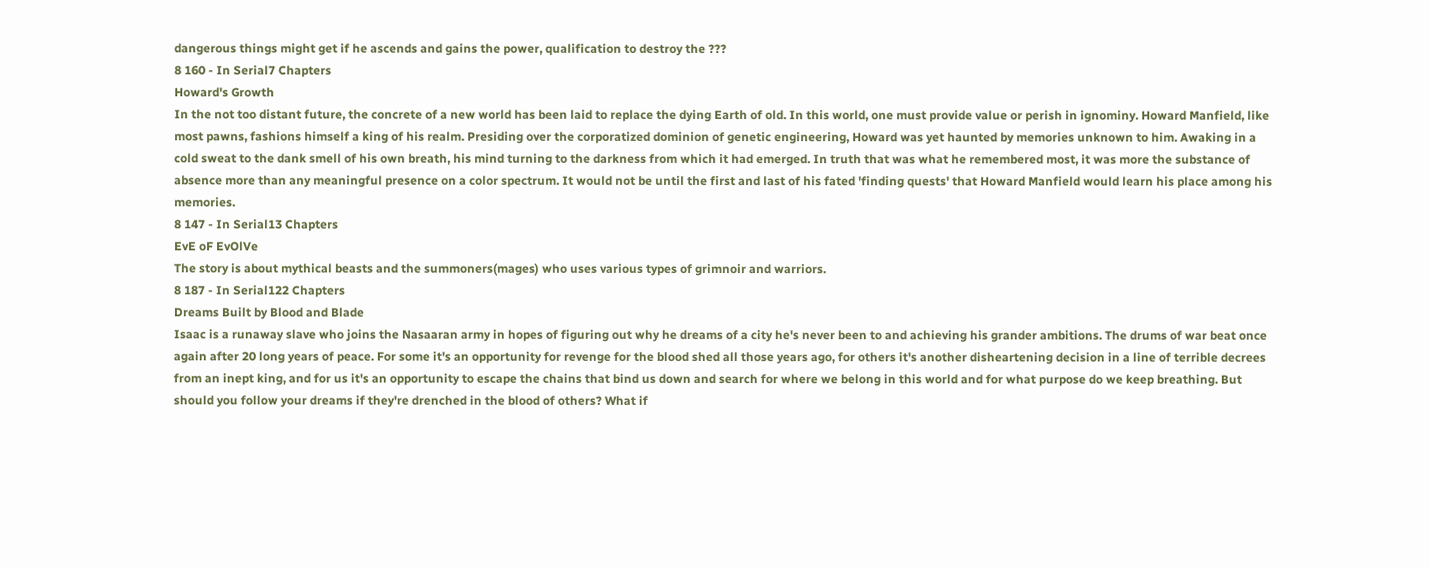dangerous things might get if he ascends and gains the power, qualification to destroy the ???
8 160 - In Serial7 Chapters
Howard's Growth
In the not too distant future, the concrete of a new world has been laid to replace the dying Earth of old. In this world, one must provide value or perish in ignominy. Howard Manfield, like most pawns, fashions himself a king of his realm. Presiding over the corporatized dominion of genetic engineering, Howard was yet haunted by memories unknown to him. Awaking in a cold sweat to the dank smell of his own breath, his mind turning to the darkness from which it had emerged. In truth that was what he remembered most, it was more the substance of absence more than any meaningful presence on a color spectrum. It would not be until the first and last of his fated 'finding quests' that Howard Manfield would learn his place among his memories.
8 147 - In Serial13 Chapters
EvE oF EvOlVe
The story is about mythical beasts and the summoners(mages) who uses various types of grimnoir and warriors.
8 187 - In Serial122 Chapters
Dreams Built by Blood and Blade
Isaac is a runaway slave who joins the Nasaaran army in hopes of figuring out why he dreams of a city he's never been to and achieving his grander ambitions. The drums of war beat once again after 20 long years of peace. For some it's an opportunity for revenge for the blood shed all those years ago, for others it's another disheartening decision in a line of terrible decrees from an inept king, and for us it's an opportunity to escape the chains that bind us down and search for where we belong in this world and for what purpose do we keep breathing. But should you follow your dreams if they're drenched in the blood of others? What if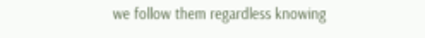we follow them regardless knowing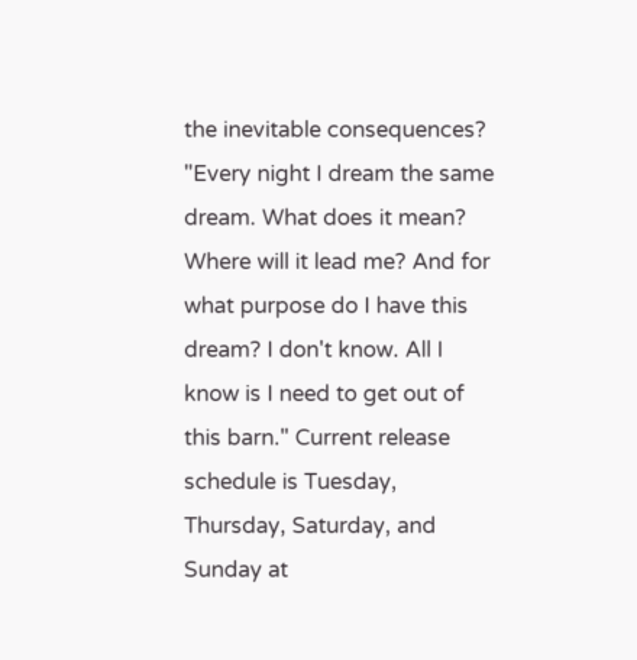the inevitable consequences? "Every night I dream the same dream. What does it mean? Where will it lead me? And for what purpose do I have this dream? I don't know. All I know is I need to get out of this barn." Current release schedule is Tuesday, Thursday, Saturday, and Sunday at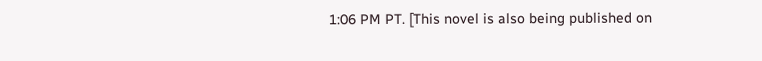1:06 PM PT. [This novel is also being published on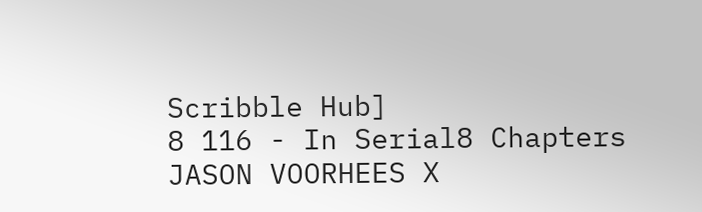Scribble Hub]
8 116 - In Serial8 Chapters
JASON VOORHEES X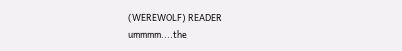(WEREWOLF) READER
ummmm....the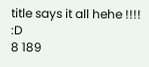title says it all hehe !!!! :D
8 189